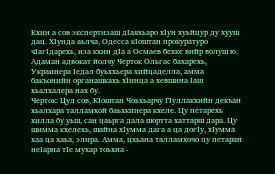Кхин а сов экспертизаш дIаяхьаро хIун хуьйцур ду хууш дац. ХIунда аьлча, Одесса кIоштан прокуратуро чIагIдарехь, иза кхин дIа а Осмаев бехке вийр волуш ю.
Адаман адвокат йолчу Черток Ольгас бахарехь, Украинера Iедал буьххьера хийцаделла, амма бакъонийн органашкахь хIинца а хевшина Iаш хьалхалера нах бу.
Черток: Цул сов, КIоштан Чоьхьарчу ГIуллакхийн декъан хьалхара талламхой баьхкинера кхеле. Цу петарехь хилла бу уьш, сан цаьрга дала шортта хаттарш дара. Цу шимма кхелехь, шайна хIумма дага а ца догIу, хIумма хаа ца хаьа, элира. Амма, цхьана талламхочо цу петаран неIарна тIе мухар тоьхна -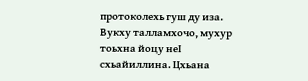протоколехь гуш ду иза. Вукху талламхочо, мухур тоьхна йоцу неI схьайиллина. Цхьана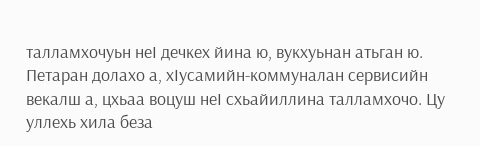талламхочуьн неI дечкех йина ю, вукхуьнан атьган ю. Петаран долахо а, хIусамийн-коммуналан сервисийн векалш а, цхьаа воцуш неI схьайиллина талламхочо. Цу уллехь хила беза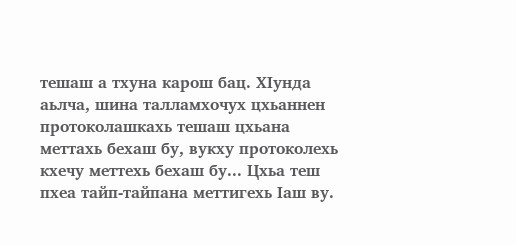тешаш а тхуна карош бац. ХIунда аьлча, шина талламхочух цхьаннен протоколашкахь тешаш цхьана меттахь бехаш бу, вукху протоколехь кхечу меттехь бехаш бу... Цхьа теш пхеа тайп-тайпана меттигехь Iаш ву.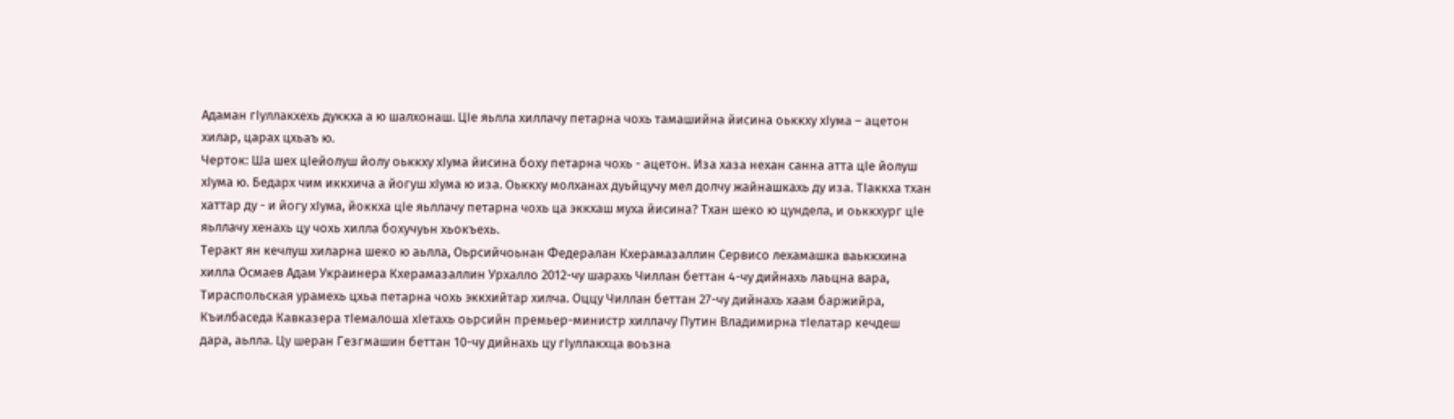Адаман гIуллакхехь дуккха а ю шалхонаш. ЦIе яьлла хиллачу петарна чохь тамашийна йисина оьккху хIума – ацетон хилар, царах цхьаъ ю.
Черток: Ша шех цIейолуш йолу оьккху хIума йисина боху петарна чохь - ацетон. Иза хаза нехан санна атта цIе йолуш хIума ю. Бедарх чим иккхича а йогуш хIума ю иза. Оьккху молханах дуьйцучу мел долчу жайнашкахь ду иза. ТIаккха тхан хаттар ду - и йогу хIума, йоккха цIе яьллачу петарна чохь ца эккхаш муха йисина? Тхан шеко ю цундела, и оьккхург цIе яьллачу хенахь цу чохь хилла бохучуьн хьокъехь.
Теракт ян кечлуш хиларна шеко ю аьлла, Оьрсийчоьнан Федералан Кхерамазаллин Сервисо лехамашка ваьккхина хилла Осмаев Адам Украинера Кхерамазаллин Урхалло 2012-чу шарахь Чиллан беттан 4-чу дийнахь лаьцна вара, Тираспольская урамехь цхьа петарна чохь эккхийтар хилча. Оццу Чиллан беттан 27-чу дийнахь хаам баржийра, Къилбаседа Кавказера тIемалоша хIетахь оьрсийн премьер-министр хиллачу Путин Владимирна тIелатар кечдеш дара, аьлла. Цу шеран Гезгмашин беттан 10-чу дийнахь цу гIуллакхца воьзна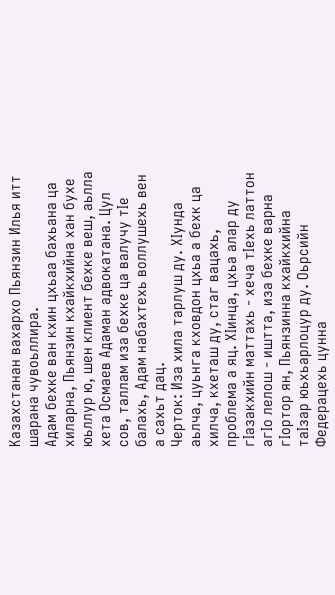Казахстанан вахархо Пьянзин Илья итт шарана чувоьллира.
Адам бехке ван кхин цхьаа бахьана ца хиларна, Пьянзин кхайкхийна хан бухе юьллур ю, шен клиент бехке веш, аьлла хета Осмаев Адаман адвокатана. Цул сов, таллам иза бехке ца валучу тIе балахь, Адам набахтехь воллушехь вен а сахьт дац.
Черток: Иза хила тарлуш ду. ХIунда аьлча, цуьнга кховдон цхьа а бехк ца хилча, кхеташ ду, стаг вацахь, проблема а яц. ХIинца, цхьа алар ду гIазакхийн маттахь - хеча тIехь латтон агIо лелош - иштта, иза бехке варна гIортор ян, Пьянзинна кхайкхийна таIзар юьхьарлоцур ду. Оьрсийн Федерацехь цунна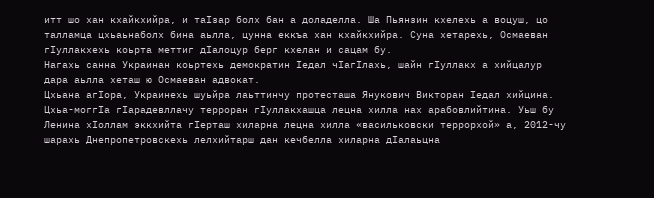итт шо хан кхайкхийра, и таIзар болх бан а доладелла. Ша Пьянзин кхелехь а воцуш, цо талламца цхьаьнаболх бина аьлла, цунна еккъа хан кхайкхийра. Суна хетарехь, Осмаеван гIуллакхехь коьрта меттиг дIалоцур берг кхелан и сацам бу.
Нагахь санна Украинан коьртехь демократин Iедал чIагIлахь, шайн гIуллакх а хийцалур дара аьлла хеташ ю Осмаеван адвокат.
Цхьана агIора, Украинехь шуьйра лаьттинчу протесташа Янукович Викторан Iедал хийцина. Цхьа-моггIа гIарадевллачу терроран гIуллакхашца лецна хилла нах арабовлийтина. Уьш бу Ленина хIоллам эккхийта гIерташ хиларна лецна хилла «васильковски террорхой» а, 2012-чу шарахь Днепропетровскехь лелхийтарш дан кечбелла хиларна дIалаьцна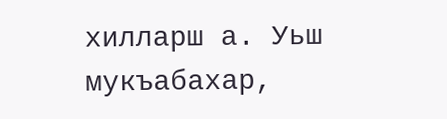хилларш а. Уьш мукъабахар,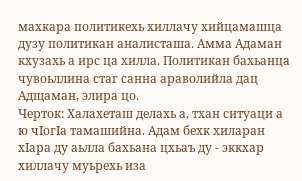махкара политикехь хиллачу хийцамашца дузу политикан аналисташа. Амма Адаман кхузахь а ирс ца хилла. Политикан бахьанца чувоьллина стаг санна араволийла дац Адщаман, элира цо.
Черток: Халахеташ делахь а, тхан ситуаци а ю чIогIа тамашийна. Адам бехк хиларан хIара ду аьлла бахьана цхьаъ ду - эккхар хиллачу муьрехь иза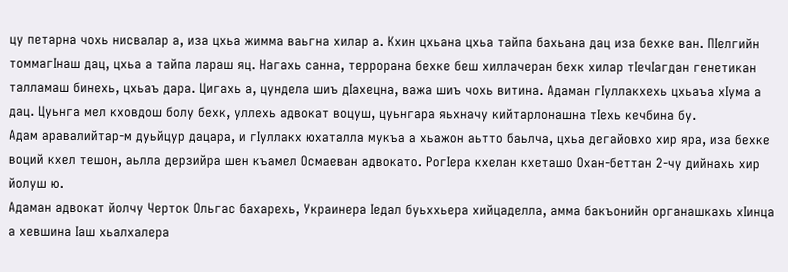цу петарна чохь нисвалар а, иза цхьа жимма ваьгна хилар а. Кхин цхьана цхьа тайпа бахьана дац иза бехке ван. ПIелгийн томмагIнаш дац, цхьа а тайпа лараш яц. Нагахь санна, террорана бехке беш хиллачеран бехк хилар тIечIагдан генетикан талламаш бинехь, цхьаъ дара. Цигахь а, цундела шиъ дIахецна, важа шиъ чохь витина. Адаман гIуллакхехь цхьаъа хIума а дац. Цуьнга мел кховдош болу бехк, уллехь адвокат воцуш, цуьнгара яьхначу кийтарлонашна тIехь кечбина бу.
Адам аравалийтар-м дуьйцур дацара, и гIуллакх юхаталла мукъа а хьажон аьтто баьлча, цхьа дегайовхо хир яра, иза бехке воций кхел тешон, аьлла дерзийра шен къамел Осмаеван адвокато. РогIера кхелан кхеташо Охан-беттан 2-чу дийнахь хир йолуш ю.
Адаман адвокат йолчу Черток Ольгас бахарехь, Украинера Iедал буьххьера хийцаделла, амма бакъонийн органашкахь хIинца а хевшина Iаш хьалхалера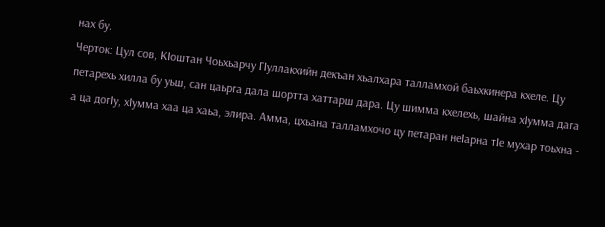нах бу.
Черток: Цул сов, КIоштан Чоьхьарчу ГIуллакхийн декъан хьалхара талламхой баьхкинера кхеле. Цу петарехь хилла бу уьш, сан цаьрга дала шортта хаттарш дара. Цу шимма кхелехь, шайна хIумма дага а ца догIу, хIумма хаа ца хаьа, элира. Амма, цхьана талламхочо цу петаран неIарна тIе мухар тоьхна -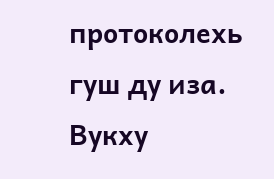протоколехь гуш ду иза. Вукху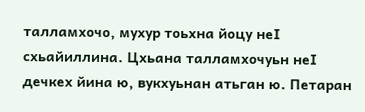талламхочо, мухур тоьхна йоцу неI схьайиллина. Цхьана талламхочуьн неI дечкех йина ю, вукхуьнан атьган ю. Петаран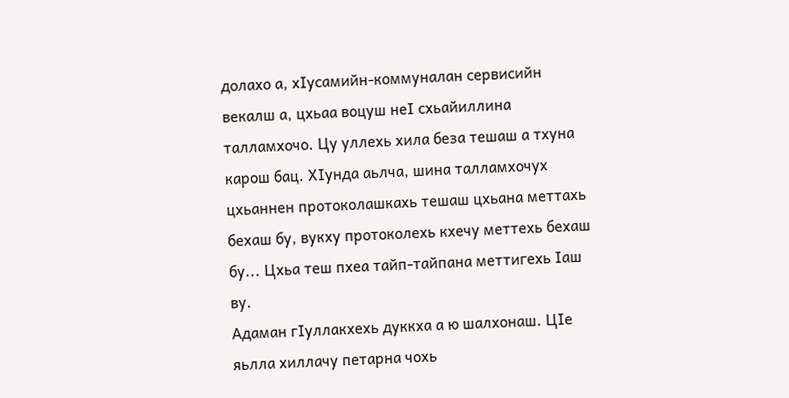долахо а, хIусамийн-коммуналан сервисийн векалш а, цхьаа воцуш неI схьайиллина талламхочо. Цу уллехь хила беза тешаш а тхуна карош бац. ХIунда аьлча, шина талламхочух цхьаннен протоколашкахь тешаш цхьана меттахь бехаш бу, вукху протоколехь кхечу меттехь бехаш бу... Цхьа теш пхеа тайп-тайпана меттигехь Iаш ву.
Адаман гIуллакхехь дуккха а ю шалхонаш. ЦIе яьлла хиллачу петарна чохь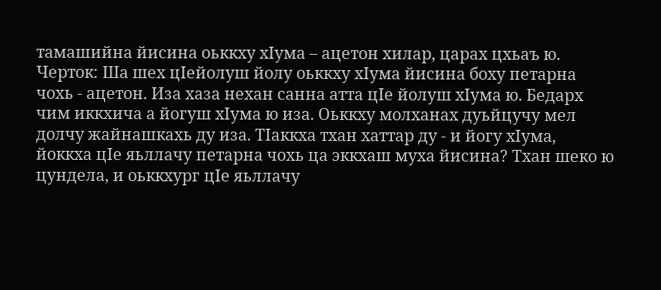тамашийна йисина оьккху хIума – ацетон хилар, царах цхьаъ ю.
Черток: Ша шех цIейолуш йолу оьккху хIума йисина боху петарна чохь - ацетон. Иза хаза нехан санна атта цIе йолуш хIума ю. Бедарх чим иккхича а йогуш хIума ю иза. Оьккху молханах дуьйцучу мел долчу жайнашкахь ду иза. ТIаккха тхан хаттар ду - и йогу хIума, йоккха цIе яьллачу петарна чохь ца эккхаш муха йисина? Тхан шеко ю цундела, и оьккхург цIе яьллачу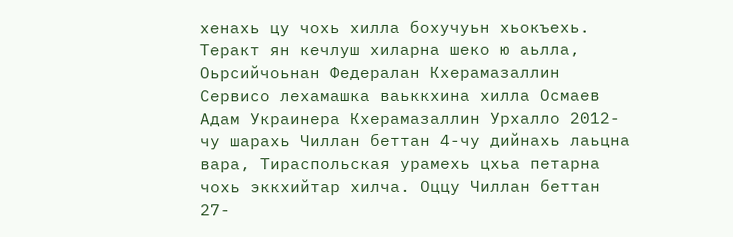хенахь цу чохь хилла бохучуьн хьокъехь.
Теракт ян кечлуш хиларна шеко ю аьлла, Оьрсийчоьнан Федералан Кхерамазаллин Сервисо лехамашка ваьккхина хилла Осмаев Адам Украинера Кхерамазаллин Урхалло 2012-чу шарахь Чиллан беттан 4-чу дийнахь лаьцна вара, Тираспольская урамехь цхьа петарна чохь эккхийтар хилча. Оццу Чиллан беттан 27-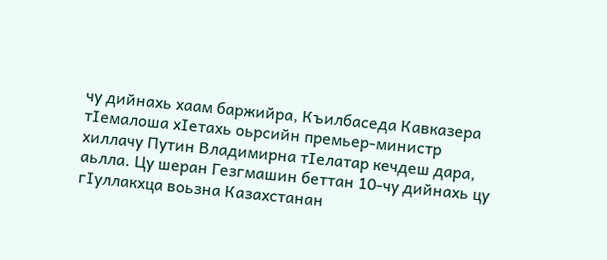чу дийнахь хаам баржийра, Къилбаседа Кавказера тIемалоша хIетахь оьрсийн премьер-министр хиллачу Путин Владимирна тIелатар кечдеш дара, аьлла. Цу шеран Гезгмашин беттан 10-чу дийнахь цу гIуллакхца воьзна Казахстанан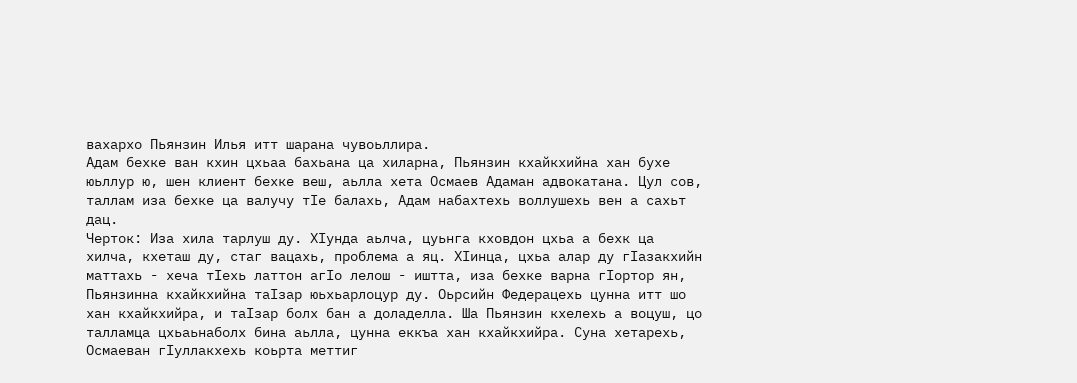вахархо Пьянзин Илья итт шарана чувоьллира.
Адам бехке ван кхин цхьаа бахьана ца хиларна, Пьянзин кхайкхийна хан бухе юьллур ю, шен клиент бехке веш, аьлла хета Осмаев Адаман адвокатана. Цул сов, таллам иза бехке ца валучу тIе балахь, Адам набахтехь воллушехь вен а сахьт дац.
Черток: Иза хила тарлуш ду. ХIунда аьлча, цуьнга кховдон цхьа а бехк ца хилча, кхеташ ду, стаг вацахь, проблема а яц. ХIинца, цхьа алар ду гIазакхийн маттахь - хеча тIехь латтон агIо лелош - иштта, иза бехке варна гIортор ян, Пьянзинна кхайкхийна таIзар юьхьарлоцур ду. Оьрсийн Федерацехь цунна итт шо хан кхайкхийра, и таIзар болх бан а доладелла. Ша Пьянзин кхелехь а воцуш, цо талламца цхьаьнаболх бина аьлла, цунна еккъа хан кхайкхийра. Суна хетарехь, Осмаеван гIуллакхехь коьрта меттиг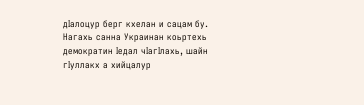дIалоцур берг кхелан и сацам бу.
Нагахь санна Украинан коьртехь демократин Iедал чIагIлахь, шайн гIуллакх а хийцалур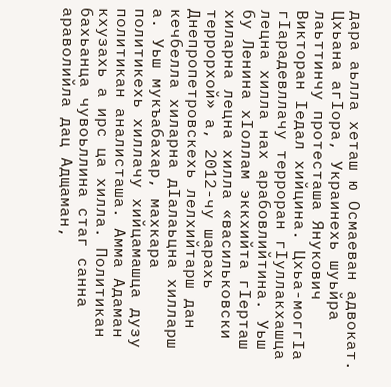дара аьлла хеташ ю Осмаеван адвокат.
Цхьана агIора, Украинехь шуьйра лаьттинчу протесташа Янукович Викторан Iедал хийцина. Цхьа-моггIа гIарадевллачу терроран гIуллакхашца лецна хилла нах арабовлийтина. Уьш бу Ленина хIоллам эккхийта гIерташ хиларна лецна хилла «васильковски террорхой» а, 2012-чу шарахь Днепропетровскехь лелхийтарш дан кечбелла хиларна дIалаьцна хилларш а. Уьш мукъабахар, махкара политикехь хиллачу хийцамашца дузу политикан аналисташа. Амма Адаман кхузахь а ирс ца хилла. Политикан бахьанца чувоьллина стаг санна араволийла дац Адщаман,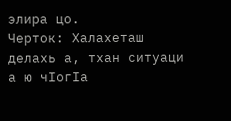элира цо.
Черток: Халахеташ делахь а, тхан ситуаци а ю чIогIа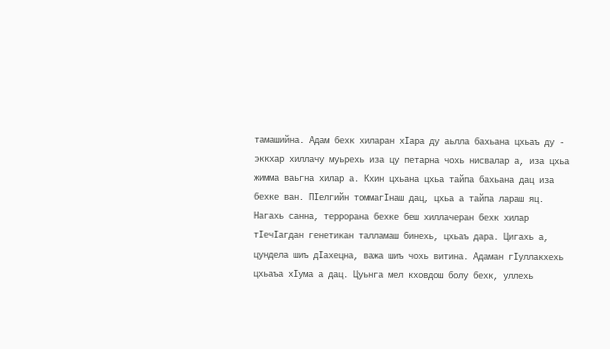тамашийна. Адам бехк хиларан хIара ду аьлла бахьана цхьаъ ду - эккхар хиллачу муьрехь иза цу петарна чохь нисвалар а, иза цхьа жимма ваьгна хилар а. Кхин цхьана цхьа тайпа бахьана дац иза бехке ван. ПIелгийн томмагIнаш дац, цхьа а тайпа лараш яц. Нагахь санна, террорана бехке беш хиллачеран бехк хилар тIечIагдан генетикан талламаш бинехь, цхьаъ дара. Цигахь а, цундела шиъ дIахецна, важа шиъ чохь витина. Адаман гIуллакхехь цхьаъа хIума а дац. Цуьнга мел кховдош болу бехк, уллехь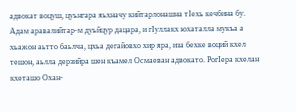адвокат воцуш, цуьнгара яьхначу кийтарлонашна тIехь кечбина бу.
Адам аравалийтар-м дуьйцур дацара, и гIуллакх юхаталла мукъа а хьажон аьтто баьлча, цхьа дегайовхо хир яра, иза бехке воций кхел тешон, аьлла дерзийра шен къамел Осмаеван адвокато. РогIера кхелан кхеташо Охан-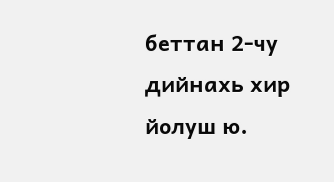беттан 2-чу дийнахь хир йолуш ю.